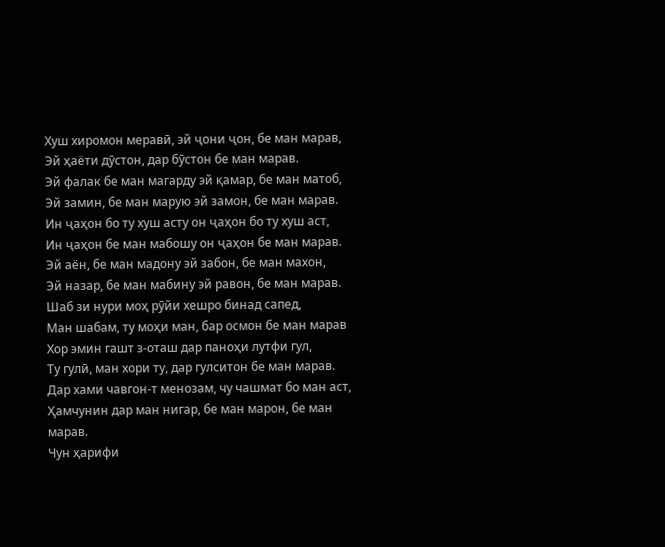Хуш хиромон меравӣ, эй ҷони ҷон, бе ман марав,
Эй ҳаёти дӯстон, дар бӯстон бе ман марав.
Эй фалак бе ман магарду эй қамар, бе ман матоб,
Эй замин, бе ман марую эй замон, бе ман марав.
Ин ҷаҳон бо ту хуш асту он ҷаҳон бо ту хуш аст,
Ин ҷаҳон бе ман мабошу он ҷаҳон бе ман марав.
Эй аён, бе ман мадону эй забон, бе ман махон,
Эй назар, бе ман мабину эй равон, бе ман марав.
Шаб зи нури моҳ рӯйи хешро бинад сапед,
Ман шабам, ту моҳи ман, бар осмон бе ман марав
Хор эмин гашт з-оташ дар паноҳи лутфи гул,
Ту гулӣ, ман хори ту, дар гулситон бе ман марав.
Дар хами чавгон-т менозам, чу чашмат бо ман аст,
Ҳамчунин дар ман нигар, бе ман марон, бе ман марав.
Чун ҳарифи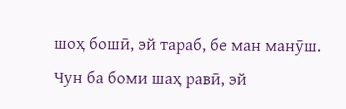шоҳ бошӣ, эй тараб, бе ман манӯш.
Чун ба боми шаҳ равӣ, эй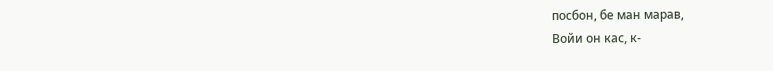посбон, бе ман марав,
Войи он кас, к-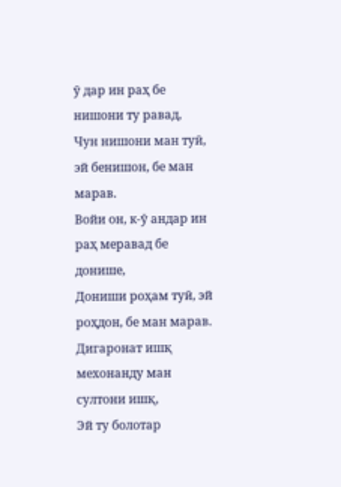ӯ дар ин раҳ бе нишони ту равад,
Чун нишони ман туӣ, эй бенишон, бе ман марав.
Войи он, к-ӯ андар ин раҳ меравад бе донише,
Дониши роҳам туӣ, эй роҳдон, бе ман марав.
Дигаронат ишқ мехонанду ман султони ишқ,
Эй ту болотар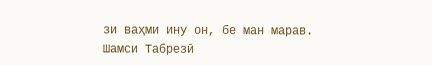зи ваҳми ину он, бе ман марав.
Шамси Табрезӣ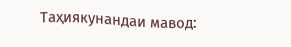Таҳиякунандаи мавод: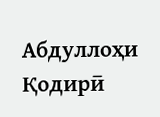Абдуллоҳи Қодирӣ